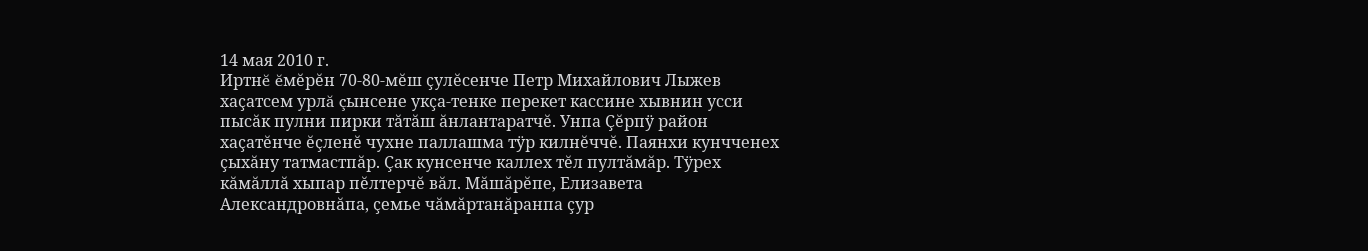14 мая 2010 г.
Иртнĕ ĕмĕрĕн 70-80-мĕш çулĕсенче Петр Михайлович Лыжев хаçатсем урлă çынсене укçа-тенке перекет кассине хывнин усси пысăк пулни пирки тăтăш ăнлантаратчĕ. Унпа Çĕрпÿ район хаçатĕнче ĕçленĕ чухне паллашма тÿр килнĕччĕ. Паянхи кунчченех çыхăну татмастпăр. Çак кунсенче каллех тĕл пултăмăр. Тÿрех кăмăллă хыпар пĕлтерчĕ вăл. Мăшăрĕпе, Елизавета Александровнăпа, çемье чăмăртанăранпа çур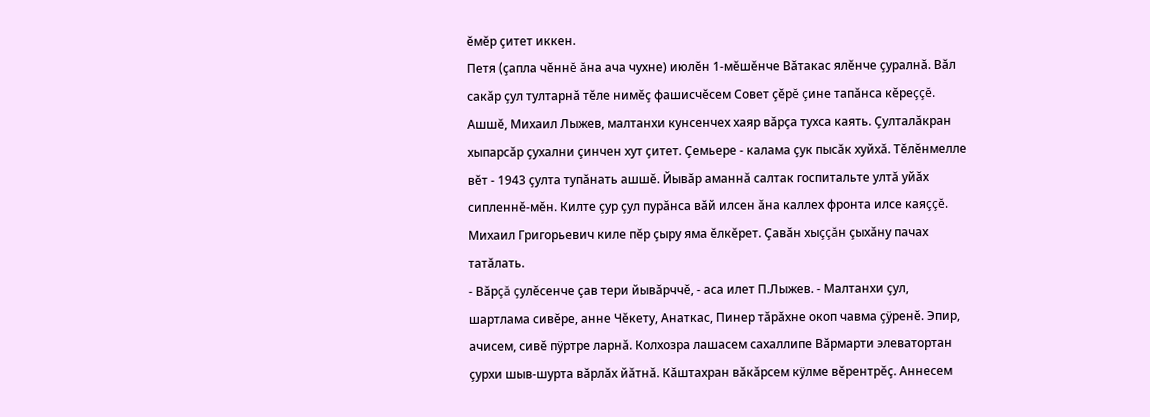ĕмĕр çитет иккен.
Петя (çапла чĕннĕ ăна ача чухне) июлĕн 1-мĕшĕнче Вăтакас ялĕнче çуралнă. Вăл сакăр çул тултарнă тĕле нимĕç фашисчĕсем Совет çĕрĕ çине тапăнса кĕреççĕ. Ашшĕ, Михаил Лыжев, малтанхи кунсенчех хаяр вăрçа тухса каять. Çулталăкран хыпарсăр çухални çинчен хут çитет. Çемьере - калама çук пысăк хуйхă. Тĕлĕнмелле вĕт - 1943 çулта тупăнать ашшĕ. Йывăр аманнă салтак госпитальте ултă уйăх сипленнĕ-мĕн. Килте çур çул пурăнса вăй илсен ăна каллех фронта илсе каяççĕ.
Михаил Григорьевич киле пĕр çыру яма ĕлкĕрет. Çавăн хыççăн çыхăну пачах татăлать.
- Вăрçă çулĕсенче çав тери йывăрччĕ, - аса илет П.Лыжев. - Малтанхи çул, шартлама сивĕре, анне Чĕкету, Анаткас, Пинер тăрăхне окоп чавма çÿренĕ. Эпир, ачисем, сивĕ пÿртре ларнă. Колхозра лашасем сахаллипе Вăрмарти элеватортан çурхи шыв-шурта вăрлăх йăтнă. Кăштахран вăкăрсем кÿлме вĕрентрĕç. Аннесем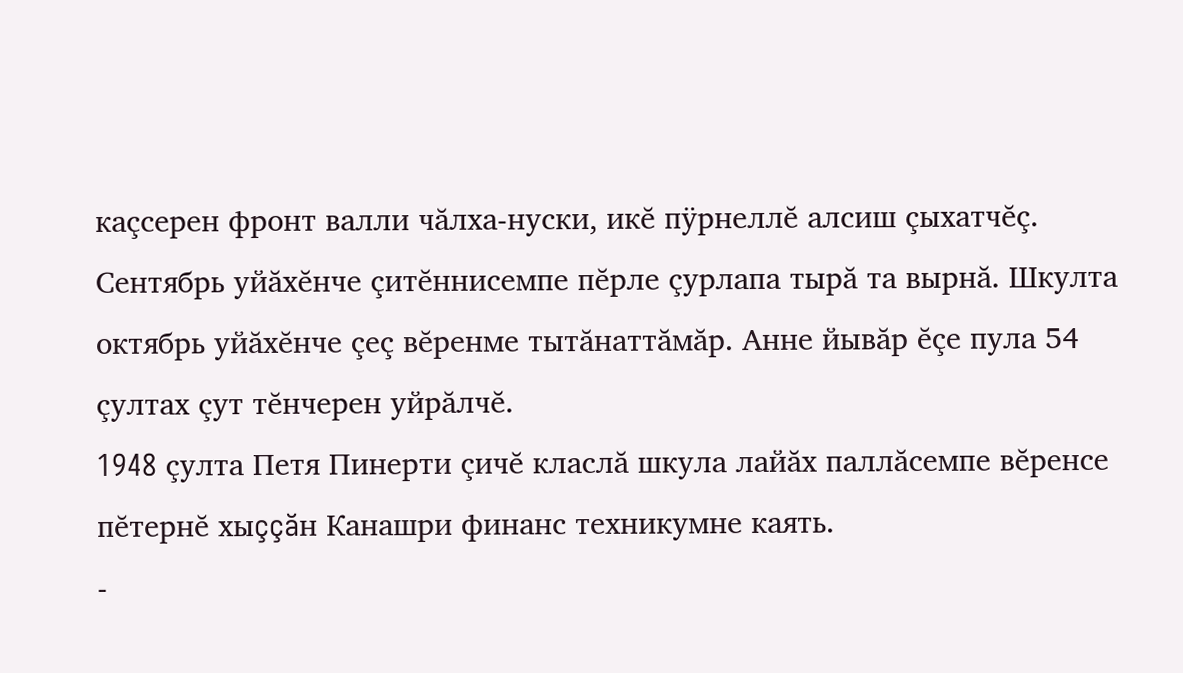каçсерен фронт валли чăлха-нуски, икĕ пÿрнеллĕ алсиш çыхатчĕç. Сентябрь уйăхĕнче çитĕннисемпе пĕрле çурлапа тырă та вырнă. Шкулта октябрь уйăхĕнче çеç вĕренме тытăнаттăмăр. Анне йывăр ĕçе пула 54 çултах çут тĕнчерен уйрăлчĕ.
1948 çулта Петя Пинерти çичĕ класлă шкула лайăх паллăсемпе вĕренсе пĕтернĕ хыççăн Канашри финанс техникумне каять.
-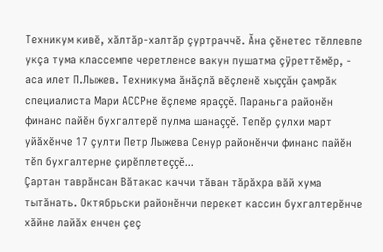Техникум кивĕ, хăлтăр-халтăр çуртраччĕ. Ăна çĕнетес тĕллевпе укçа тума классемпе черетленсе вакун пушатма çÿреттĕмĕр, - аса илет П.Лыжев. Техникума ăнăçлă вĕçленĕ хыççăн çамрăк специалиста Мари АССРне ĕçлеме яраççĕ. Параньга районĕн финанс пайĕн бухгалтерĕ пулма шанаççĕ. Тепĕр çулхи март уйăхĕнче 17 çулти Петр Лыжева Сенур районĕнчи финанс пайĕн тĕп бухгалтерне çирĕплетеççĕ...
Çартан таврăнсан Вăтакас каччи тăван тăрăхра вăй хума тытăнать. Октябрьски районĕнчи перекет кассин бухгалтерĕнче хăйне лайăх енчен çеç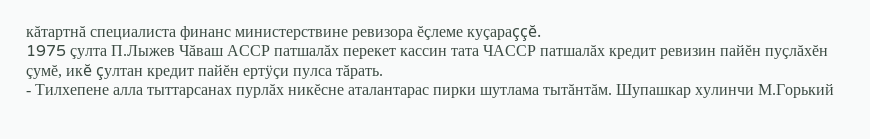кăтартнă специалиста финанс министерствине ревизора ĕçлеме куçараççĕ.
1975 çулта П.Лыжев Чăваш АССР патшалăх перекет кассин тата ЧАССР патшалăх кредит ревизин пайĕн пуçлăхĕн çумĕ, икĕ çултан кредит пайĕн ертÿçи пулса тăрать.
- Тилхепене алла тыттарсанах пурлăх никĕсне аталантарас пирки шутлама тытăнтăм. Шупашкар хулинчи М.Горький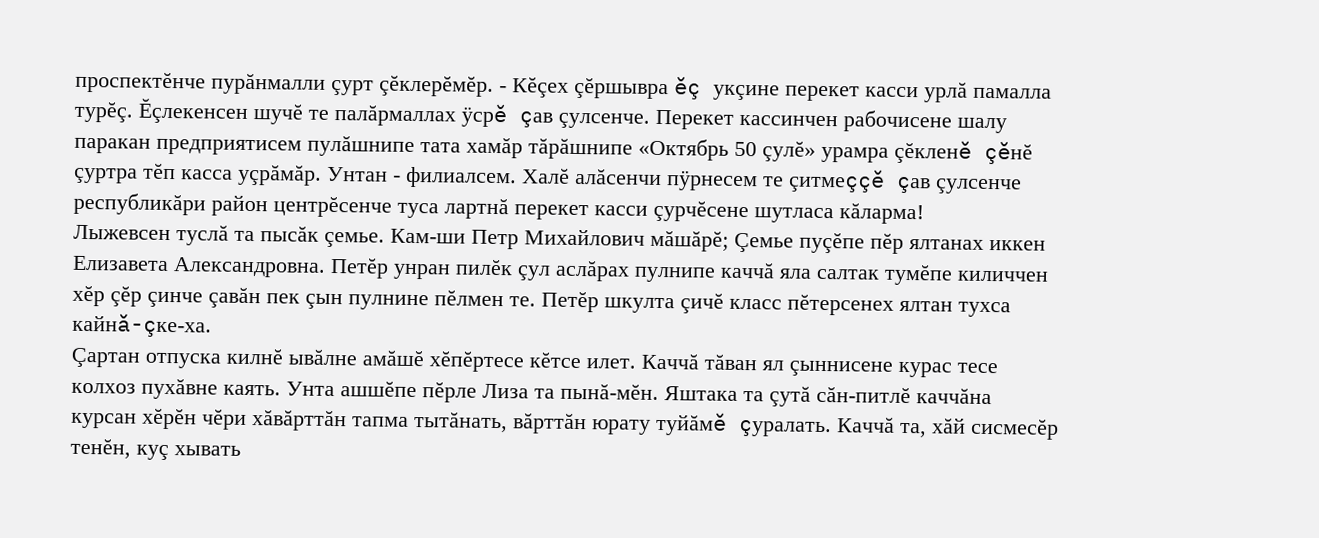проспектĕнче пурăнмалли çурт çĕклерĕмĕр. - Кĕçех çĕршывра ĕç укçине перекет касси урлă памалла турĕç. Ĕçлекенсен шучĕ те палăрмаллах ÿсрĕ çав çулсенче. Перекет кассинчен рабочисене шалу паракан предприятисем пулăшнипе тата хамăр тăрăшнипе «Октябрь 50 çулĕ» урамра çĕкленĕ çĕнĕ çуртра тĕп касса уçрăмăр. Унтан - филиалсем. Халĕ алăсенчи пÿрнесем те çитмеççĕ çав çулсенче республикăри район центрĕсенче туса лартнă перекет касси çурчĕсене шутласа кăларма!
Лыжевсен туслă та пысăк çемье. Кам-ши Петр Михайлович мăшăрĕ; Çемье пуçĕпе пĕр ялтанах иккен Елизавета Александровна. Петĕр унран пилĕк çул аслăрах пулнипе каччă яла салтак тумĕпе киличчен хĕр çĕр çинче çавăн пек çын пулнине пĕлмен те. Петĕр шкулта çичĕ класс пĕтерсенех ялтан тухса кайнă-çке-ха.
Çартан отпуска килнĕ ывăлне амăшĕ хĕпĕртесе кĕтсе илет. Каччă тăван ял çыннисене курас тесе колхоз пухăвне каять. Унта ашшĕпе пĕрле Лиза та пынă-мĕн. Яштака та çутă сăн-питлĕ каччăна курсан хĕрĕн чĕри хăвăрттăн тапма тытăнать, вăрттăн юрату туйăмĕ çуралать. Каччă та, хăй сисмесĕр тенĕн, куç хывать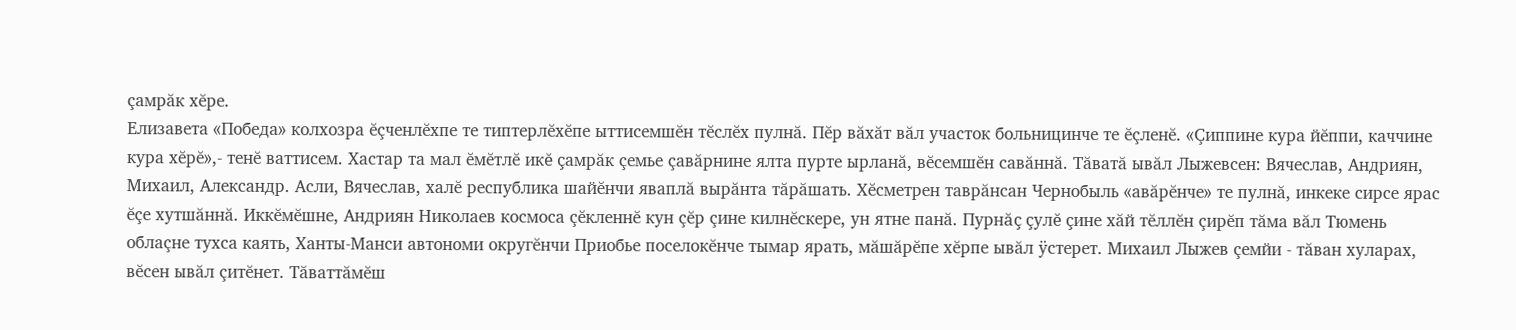çамрăк хĕре.
Елизавета «Победа» колхозра ĕçченлĕхпе те типтерлĕхĕпе ыттисемшĕн тĕслĕх пулнă. Пĕр вăхăт вăл участок больницинче те ĕçленĕ. «Çиппине кура йĕппи, каччине кура хĕрĕ»,- тенĕ ваттисем. Хастар та мал ĕмĕтлĕ икĕ çамрăк çемье çавăрнине ялта пурте ырланă, вĕсемшĕн савăннă. Тăватă ывăл Лыжевсен: Вячеслав, Андриян, Михаил, Александр. Асли, Вячеслав, халĕ республика шайĕнчи яваплă вырăнта тăрăшать. Хĕсметрен таврăнсан Чернобыль «авăрĕнче» те пулнă, инкеке сирсе ярас ĕçе хутшăннă. Иккĕмĕшне, Андриян Николаев космоса çĕкленнĕ кун çĕр çине килнĕскере, ун ятне панă. Пурнăç çулĕ çине хăй тĕллĕн çирĕп тăма вăл Тюмень облаçне тухса каять, Ханты-Манси автономи округĕнчи Приобье поселокĕнче тымар ярать, мăшăрĕпе хĕрпе ывăл ÿстерет. Михаил Лыжев çемйи - тăван хуларах, вĕсен ывăл çитĕнет. Тăваттăмĕш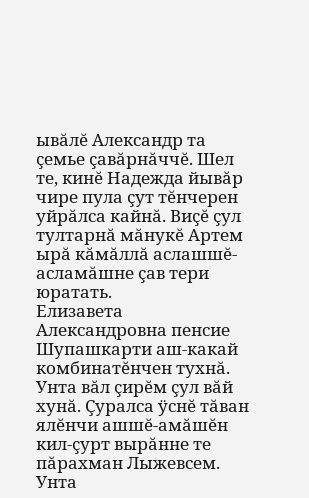ывăлĕ Александр та çемье çавăрнăччĕ. Шел те, кинĕ Надежда йывăр чире пула çут тĕнчерен уйрăлса кайнă. Виçĕ çул тултарнă мăнукĕ Артем ырă кăмăллă аслашшĕ-асламăшне çав тери юратать.
Елизавета Александровна пенсие Шупашкарти аш-какай комбинатĕнчен тухнă. Унта вăл çирĕм çул вăй хунă. Çуралса ÿснĕ тăван ялĕнчи ашшĕ-амăшĕн кил-çурт вырăнне те пăрахман Лыжевсем. Унта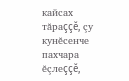кайсах тăраççĕ, çу кунĕсенче пахчара ĕçлеççĕ,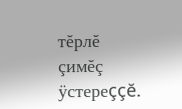тĕрлĕ çимĕç ÿстереççĕ.